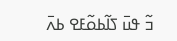ߏ߬ ߟߎ߫ ߖߊ߬ߕߋ߬ߓߐ ߕߍ߫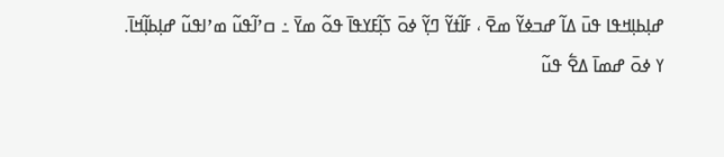ߝߊ߲ߕߊ߲ߞߟߊ ߟߎ߫ ߡߊ߬ ߝߏߦߌ߬ ߘߐ߫ ، ߓߊ߬ߙߌ߬ ߣߌ߲߬ ߦߋ߫ ߖߊ߲߬ߓߌߟߊ߫ ߟߋ߬ ߘߌ߫ ߸ ߛߴߊ߬ߟߎ߬ ߘߴߊߟߎ߬ ߝߊ߲ߕߊ߲߬ߞߊ߫.
ߌ ߦߋ߫ ߝߘߊ߫ ߡߐ߱ ߟߎ߬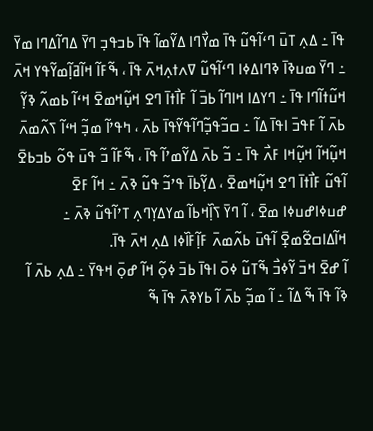ߟߊ߫ ߸ ߡߍ߲ ߠߎ߫ ߣߵߊ߬ߟߎ߬ ߟߊ߫ ߘߌ߯ߣߊ ߡߌ߬ߘߊ߬ ߟߊ߫ ߕߏߟߏ߲ ߣߌ߫ ߡߣߊ߬ߡߣߊ ߘߌ߫ ߸ ߣߌ߫ ߘߎߢߊ߫ ߢߣߊߡߦߊ ߣߵߊ߬ߟߎ߬ ߜߍߙߍ߲ߞߍ߫ ߟߊ߫ ، ߒ߬ߓߊ߬ ߞߊ߬ߥߊ߲߬ߘߌ߬ߟߌ ߞߍ߫ ߞߎ߬ߙߊ߬ߣߊ ߟߊ߫ ߸ ߣߌߡߊ ߞߊߣߊ߬ ߕߏ߫ ߊ߬ ߓߊ߯ߙߊ߫ ߣߐ ߞߎ߲߬ߞߘߐ߫ ߞߵߊ߬ ߕߘߍ߬ ߢߌ߲߬ ߕߍ߫ ߊ߬ ߓߟߏ߫ ߊߟߊ߫ ߡߊ߬ ߸ ߛߏ߬ߟߏ߲߬ߣߊ߬ߟߌ߬ߟߊ߫ ߕߍ߫ ، ߤߟߴߊ߬ ߘߏ߲߬ ߞߵߊ߬ ߖߍ߬ߘߍ߫ ߞߎ߲߬ߞߊ߬ ߞߎ߲߬ߞߊ ߓߍ߯ ߟߊ߫ ߸ ߏ߬ ߕߍ߫ ߡߌ߬ߘߴߊ߬ ߟߊ߫ ، ߒ߬ߓߊ߬ ߏ߬ ߟߎ߫ ߟߋ߬ ߕߏߕߐ߫ ߊ߬ߟߎ߬ ߓߊ߯ߙߊ߫ ߣߐ ߞߎ߲߬ߞߘߐ߫ ، ߡߌ߲߬ߕߊ߫ ߟߴߏ߬ ߟߎ߬ ߢߍ߫ ߸ ߞߊ߬ ߓߐ߫ ߝߎߦߊߝߎߦߊ ߘߐ߫ ، ߊ߬ ߣߌ߫ ߖߊ߲߰ߞߕߊ߬ ߘߌߡߌ߲ߣߍ߲ ߠߴߊ߬ߟߎ߬ ߢߍ߫ ߸ ߞߊ߬ߡߊߛߐ߬ߘߐ߲߫ ߊ߬ߟߎ߫ ߕߍ߬ߘߍ߫ ߓߊ߲߬ߓߊ߰ߦߊ ߡߍ߲ ߞߍ߫ ߟߊ߫.
ߊ߬ ߝߐ߫ ߞߏ߫ ߌ߬ߦߏ߯ ߒ߬ߠߎ߬ ߦߋ߫ ߊߟߊ߫ ߕߏ߫ ߦߋ߲߬ ߞߊ߬ ߝߋ߲߫ ߞߟߌ߫ ߸ ߡߍ߲ ߕߍ߫ ߊ߬ ߢߊ߬ ߟߊ߫ ߒ߬ ߡߊ߬ ߸ ߊ߬ ߘߏ߲߬ ߕߍ߫ ߊ߬ ߕߌߢߍ߫ ߟߊ߫ ߒ߬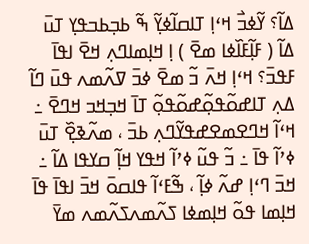ߡߊ߬؟ ߌ߬ߦߏ߯ ߞߵߊ߲ ߠߊߛߊ߬ߦߌ߲߬ ߒ߬ ߕߏ߲ߕߏߟߌ߲ ߠߎ߫ ߡߊ߬ ( ߓߊ߲߬ߓߊ߰ߦߊ ߘߐ߫ ) ߊ߲ ߞߊ߲ߘߊߣߍ߲ ߞߐ߫ ߊߟߊ߫ ߓߟߏ߫؟ ߞߵߊ߲ ߞߍ߫ ߏ߬ ߘߐ߫ ߦߏ߫ ߜߍ߬ߘߍ ߟߎ߫ ߣߊ߬ ߡߍ߲ ߠߊߝߋ߬ߟߋ߲߬ߝߋ߬ߟߋ߲߬ ߠߊ߫ ߞߏ߲ߞߏ ߞߣߐ߫ ߸ ߞߵߊ߬ ߞߣߐߘߐߝߟߌ߬ߣߍ߲ ߕߏ߫ ، ߘߍ߬ߢߐ߲߰ ߠߎ߫ ߦߴߊ߬ ߟߊ߫ ߸ ߏ߬ ߟߎ߬ ߦߴߊ߬ ߞߟߌ ߞߊ߲߬ ߛߌߟߊ ߡߊ߬ ߸ ߞߏ߫ ߣߵߊ߲ ߝߍ߬ ߦߊ߲߬ ، ߒ߬ߓߵߊ߬ ߟߊߛߋ߫ ߞߏ߫ ߊߟߊ߫ ߟߊ߫ ߞߊ߲ߘߊ ߟߋ߬ ߞߊ߲ߘߦߊ ߖߍ߬ߘߍߖߍ߬ߘߍ ߘߌ߫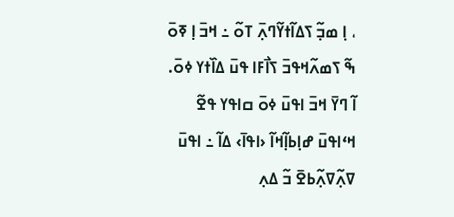، ߊ߲ ߘߏ߲߬ ߖߡߊ߬ߙߌ߬ߣߍ߲߫ ߠߋ߬ ߸ ߞߏ߫ ߊ߲ ߧߋ߫ ߒ߬ ߖߘߍ߬ߞߟߏ߫ ߖߊ߯ߓߊ ߟߎ߫ ߡߊ߰ߙߌ ߦߋ߫.
ߊ߬ ߣߌ߫ ߞߏ߫ ߊߟߎ߫ ߦߋ߫ ߛߊߟߌ ߟߐ߬ ߞߵߊߟߎ߫ ߝߊ߲ߕߊ߲߬ߞߊ߬ ‹ߊߟߊ߫› ߡߊ߬ ߸ ߊߟߎ߫ ߜߍ߲߬ߜߍ߲߬ߕߐ߫ ߏ߬ ߡߍ߲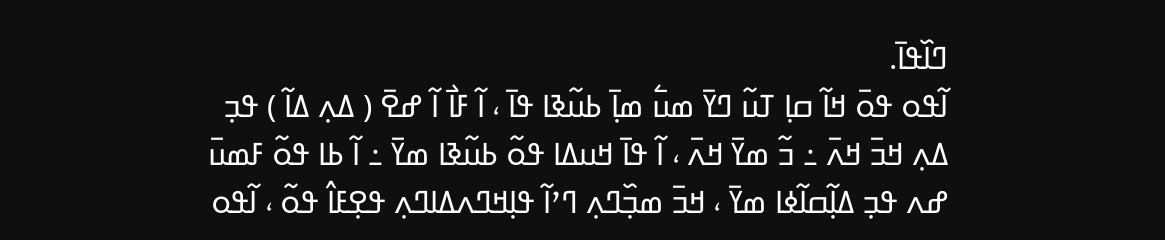ߣߊ߰ߟߊ߫.
ߊ߬ߟߋ ߟߋ߫ ߞߊ߬ ߛߊ߲ ߠߎ߬ ߣߌ߫ ߘߎ߱ ߘߊ߲߫ ߕߎ߬ߢߊ ߟߊ߫ ، ߊ߬ ߓߊ߯ ߊ߬ ߝߐ߫ ( ߡߍ߲ ߡߊ߬ ) ߟߏ߲ ߡߍ߲ ߞߏ߫ ߞߍ߫ ߸ ߏ߬ ߘߌ߫ ߞߍ߫ ، ߊ߬ ߟߊ߫ ߞߎߡߊ ߟߋ߬ ߕߎ߬ߢߊ ߘߌ߫ ߸ ߊ߬ ߕߊ ߟߋ߬ ߓߘߎ߫ ߝߍ ߟߏ߲ ߡߊ߲߬ߛߊ߬ߦߊ ߘߌ߫ ، ߞߏ߫ ߘߏ߲߰ߣߍ߲ ߣߴߊ߬ ߟߊ߲ߞߣߍߡߊߣߍ߲ ߟߐ߲ߓߊ߮ ߟߋ߬ ، ߊ߬ߟߋ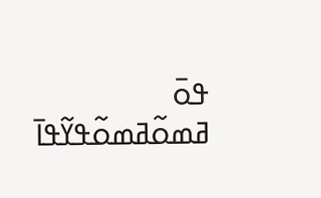ߟߋ߫ ߥߘߋ߬ߥߘߋ߬ߟߌ߬ߟߊ߫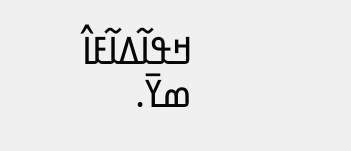ߞߟߊ߬ߡߊ߬ߓߊ߮ ߘߌ߫.